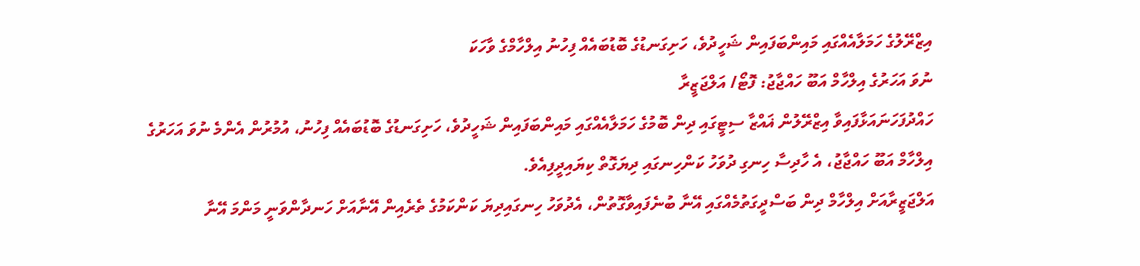އިޒްރޭލުގެ ހަމަލާއެއްގައި މައިންބަފައިން ޝަހީދުވެ، ހަށިގަނޑުގެ ބޮޑުބައެއް ފިހުނު އިލްހާމްގެ ވާހަކަ
ނުވަ އަހަރުގެ އިލްހާމް އަބޫ ހައްޖާޖު: ފޮޓޯ/ އަލްޖަޒީރާ
ހައްދުފަހަނައަޅާފައިވާ އިޒްރޭލުން ޣައްޒާ ސިޓީގައި ދިން ބޮމުގެ ހަމަލާއެއްގައި މައިންބަފައިން ޝަހީދުވެ، ހަށިގަނޑުގެ ބޮޑުބައެއް ފިހުނު، އުމުރުން އެންމެ ނުވަ އަހަރުގެ އިލްހާމް އަބޫ ހައްޖާޖު، އެ ހާދިސާ ހިނގި ދުވަހު ކަންހިނގައި ދިޔަގޮތް ކިޔައިދީފިއެވެ.
އަލްޖަޒީރާއަށް އިލްހާމް ދިން ބަސްދީގަތުމެއްގައި އޭނާ ބުނެފައިވާގޮތުން، އެދުވަހު ހިނގައިދިޔަ ކަންކަމުގެ ތެރެއިން އޭނާއަށް ހަނދާންވަނީ މަންމަ އޭނާ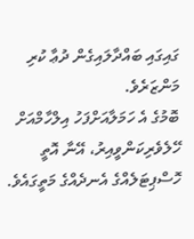ގައިގައި ބައްދާލައިގެން ދުޢާ ކުރި މަންޒަރެވެ.
ބޮމުގެ އެ ހަމަލާއަށްފަހު އިލްހާމްއަށް ހޭލެވެރިކަންވީއިރު، އޭނާ އޮތީ ހޮސްޕިޓަލެއްގެ އެނދެއްގެ މަތީގައެވެ.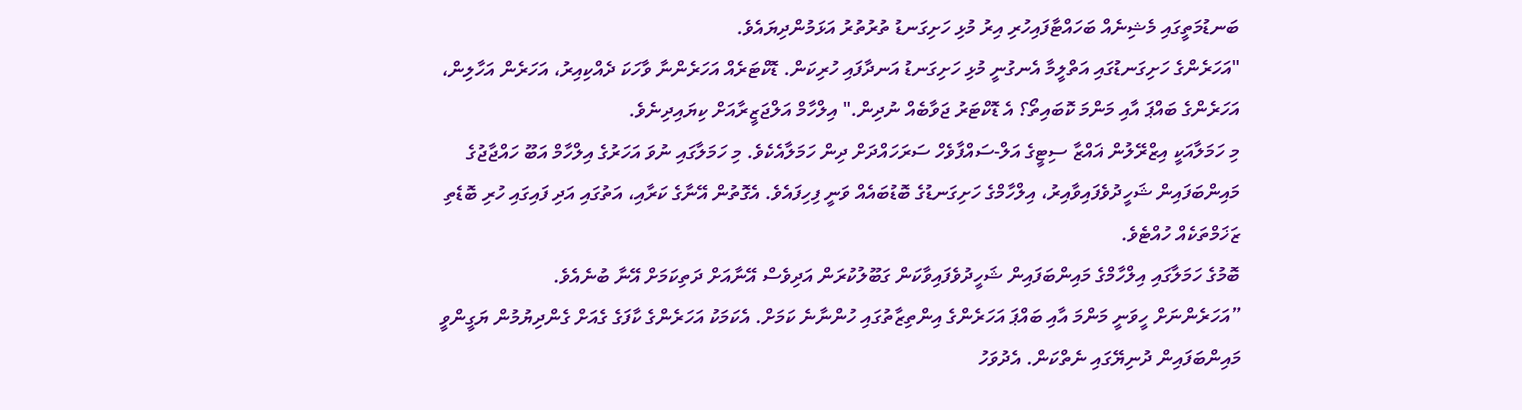ބަނޑުމަތީގައި މެޝިނެއް ބަހައްޓާފައިހުރި އިރު މުޅި ހަށިގަނޑު ތުރުތުރު އަޅަމުންދިޔައެވެ.
"އަހަރެންގެ ހަށިގަނޑުގައި އަތްލީމާ އެނގުނީ މުޅި ހަށިގަނޑު އަނދާފައި ހުރިކަން. ޑޮކްޓަރެއް އަހަރެންނާ ވާހަކަ ދެއްކިއިރު، އަހަރެން އަހާލިން، އަހަރެންގެ ބައްޕަ އާއި މަންމަ ކޮބައިތޯ؟ އެ ޑޮކްޓަރު ޖަވާބެއް ނުދިން." އިލްހާމް އަލްޖަޒީރާއަށް ކިޔައިދިނެވެ.
މި ހަމަލާއަކީ އިޒްރޭލުން ޣައްޒާ ސިޓީގެ އަލް-ސައްފާވެހް ސަރަހައްދަށް ދިން ހަމަލާއެކެވެ. މި ހަމަލާގައި ނުވަ އަހަރުގެ އިލްހާމް އަބޫ ހައްޖާޖުގެ މައިންބަފައިން ޝަހީދުވެފައިވާއިރު، އިލްހާމްގެ ހަށިގަނޑުގެ ބޮޑުބައެއް ވަނީ ފިހިފައެވެ. އެގޮތުން އޭނާގެ ކަރާއި، އަތުގައި އަދި ފައިގައި ހުރި ބޮޑެތި ޒަޚަމްތަކެއް ހުއްޓެވެ.
ބޮމުގެ ހަމަލާގައި އިލްހާމްގެ މައިންބަފައިން ޝަހީދުވެފައިވާކަން ގަބޫލުކުރަން އަދިވެސް އޭނާއަށް ދަތިކަމަށް އޭނާ ބުނެއެވެ.
”އަހަރެންނަށް ހީވަނީ މަންމަ އާއި ބައްޕަ އަހަރެންގެ އިންތިޒާތުގައި ހުންނާނެ ކަމަށް. އެކަމަކު އަހަރެންގެ ކާފަގެ ގެއަށް ގެންދިޔުމުން ޔަގީންވީ މައިންބަފައިން ދުނިޔޭގައި ނެތްކަން. އެދުވަހު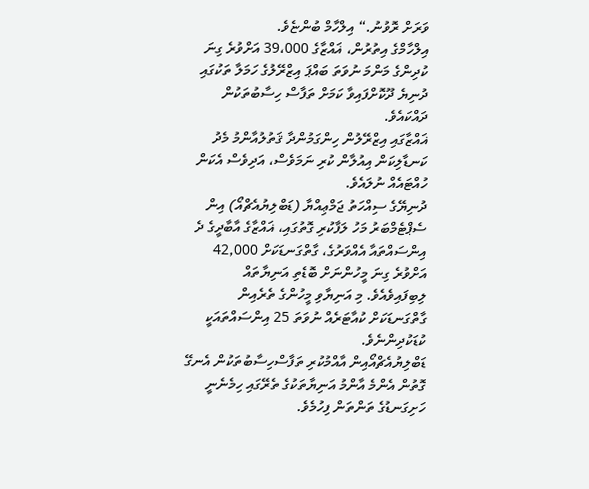ވަރަށް ރޮވުނު.“ އިލްހާމް ބުންޏެވެ.
އިލްހާމްގެ އިތުރުން، ޣައްޒާގެ 39،000 އަށްވުރެ ގިނަ ކުދިންގެ މަންމަ ނުވަތަ ބައްޕަ އިޒްރޭލުގެ ހަމަލާ ތަކުގައި ދުނިޔެ ދޫކޮށްފައިވާ ކަމަށް ތަފާސް ހިސާބުތަކުން ދައްކައެވެ.
ޣައްޒާގައި އިޒްރޭލުން ހިންގަމުންދާ ޤަތުލުއާންމު މެދު ކަނޑާލިކަން އިއުލާން ކުރި ނަމަވެސް، އަދިވެސް އެކަން ހުއްޓައެއް ނުލައެވެ.
ދުނިޔޭގެ ސިއްހަތު ޖަމްޢިއްޔާ (ޑަބްލިޔުއެޗްއޯ) އިން ސެޕްޓެމްބަރު މަހު ލަފާކުރި ގޮތުގައި، ޣައްޒާގެ އާބާދީގެ ދެ އިންސައްތައާ އެއްވަރުގެ، ގާތްގަނޑަކަށް 42,000 އަށްވުރެ ގިނަ މީހުންނަށް ބޮޑެތި އަނިޔާތައް ލިބިފައިވެއެވެ. މި އަނިޔާވި މީހުންގެ ތެރެއިން ގާތްގަނޑަކަށް ކުއާޓަރެއް ނުވަތަ 25 އިންސައްތައަކީ ކުޑަކުދިންނެވެ.
ޑަބްލިޔުއެޗްއޯއިން އާއްމުކުރި ތަފާސްހިސާބުތަކުން އެނގޭ ގޮތުން އެންމެ އާންމު އަނިޔާތަކުގެ ތެރޭގައި ހިމެނެނީ ހަށިގަނޑުގެ ތަންތަން ފިހުމެވެ.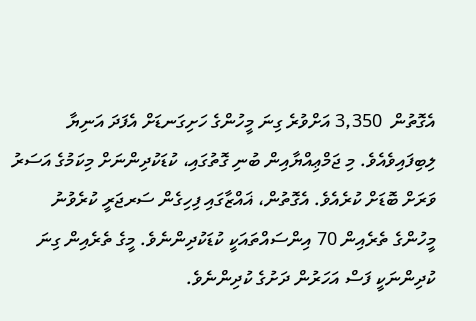އެގޮތުން  3,350 އަށްވުރެ ގިނަ މީހުންގެ ހަށިގަނޑަށް އެފަދަ އަނިޔާ ލިބިފައިވެއެވެ. މި ޖަމްޢިއްޔާއިން ބުނި ގޮތުގައި، ކުޑަކުދިންނަށް މިކަމުގެ އަސަރު ވަރަށް ބޮޑަށް ކުރެއެވެ. އެގޮތުން، ޣައްޒާގައި ފިހިގެން ސަރޖަރީ ކުރެވުނު މީހުންގެ ތެރެއިން 70 އިންސައްތައަކީ ކުޑަކުދިންނެވެ. މީގެ ތެރެއިން ގިނަ ކުދިންނަކީ ފަސް އަހަރުން ދަށުގެ ކުދިންނެވެ.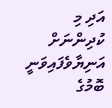އަދި މި ކުދިންނަށް އަނިޔާވެފައިވަނީ ބޮމުގެ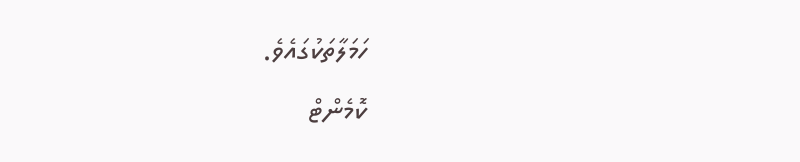ހަމަލާތަކުގައެވެ.
ކޮމެންޓް